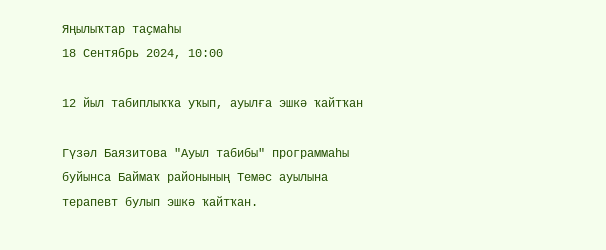Яңылыҡтар таҫмаһы
18 Сентябрь 2024, 10:00

12 йыл табиплыҡҡа уҡып, ауылға эшкә ҡайтҡан

Гүзәл Баязитова "Ауыл табибы" программаһы буйынса Баймаҡ районының Темәс ауылына терапевт булып эшкә ҡайтҡан.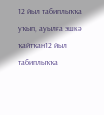12 йыл табиплыҡҡа уҡып, ауылға эшкә ҡайтҡан12 йыл табиплыҡҡа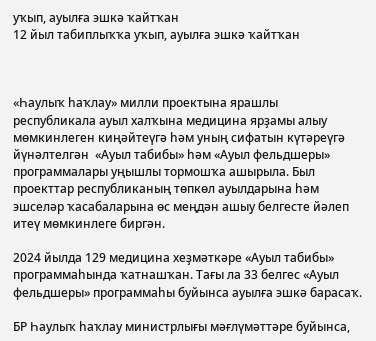уҡып, ауылға эшкә ҡайтҡан
12 йыл табиплыҡҡа уҡып, ауылға эшкә ҡайтҡан



«Һаулыҡ һаҡлау» милли проектына ярашлы  республикала ауыл халҡына медицина ярҙамы алыу мөмкинлеген киңәйтеүгә һәм уның сифатын күтәреүгә йүнәлтелгән  «Ауыл табибы» һәм «Ауыл фельдшеры» программалары уңышлы тормошҡа ашырыла. Был проекттар республиканың төпкөл ауылдарына һәм эшселәр ҡасабаларына өс меңдән ашыу белгесте йәлеп итеү мөмкинлеге биргән.

2024 йылда 129 медицина хеҙмәткәре «Ауыл табибы» программаһында ҡатнашҡан. Тағы ла 33 белгес «Ауыл фельдшеры» программаһы буйынса ауылға эшкә барасаҡ.

БР Һаулыҡ һаҡлау министрлығы мәғлүмәттәре буйынса,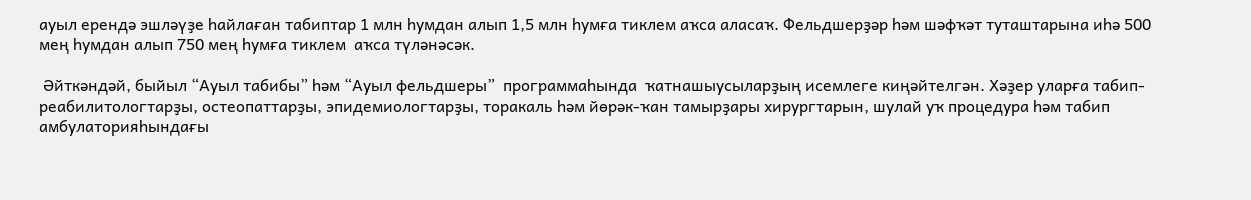ауыл ерендә эшләүҙе һайлаған табиптар 1 млн һумдан алып 1,5 млн һумға тиклем аҡса аласаҡ. Фельдшерҙәр һәм шәфҡәт туташтарына иһә 500 мең һумдан алып 750 мең һумға тиклем  аҡса түләнәсәк.

 Әйткәндәй, быйыл “Ауыл табибы” һәм “Ауыл фельдшеры”  программаһында  ҡатнашыусыларҙың исемлеге киңәйтелгән. Хәҙер уларға табип-реабилитологтарҙы, остеопаттарҙы, эпидемиологтарҙы, торакаль һәм йөрәк-ҡан тамырҙары хирургтарын, шулай уҡ процедура һәм табип амбулаторияһындағы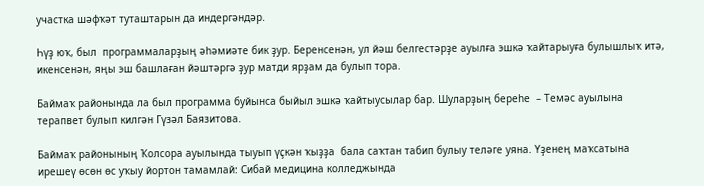участка шәфҡәт туташтарын да индергәндәр.

Һүҙ юҡ, был  программаларҙың әһәмиәте бик ҙур. Беренсенән, ул йәш белгестәрҙе ауылға эшкә ҡайтарыуға булышлыҡ итә, икенсенән, яңы эш башлаған йәштәргә ҙур матди ярҙам да булып тора.

Баймаҡ районында ла был программа буйынса быйыл эшкә ҡайтыусылар бар. Шуларҙың береһе  – Темәс ауылына терапвет булып килгән Гүзәл Баязитова.

Баймаҡ районының Ҡолсора ауылында тыуып үҫкән ҡыҙҙа  бала саҡтан табип булыу теләге уяна. Үҙенең маҡсатына ирешеү өсөн өс уҡыу йортон тамамлай: Сибай медицина колледжында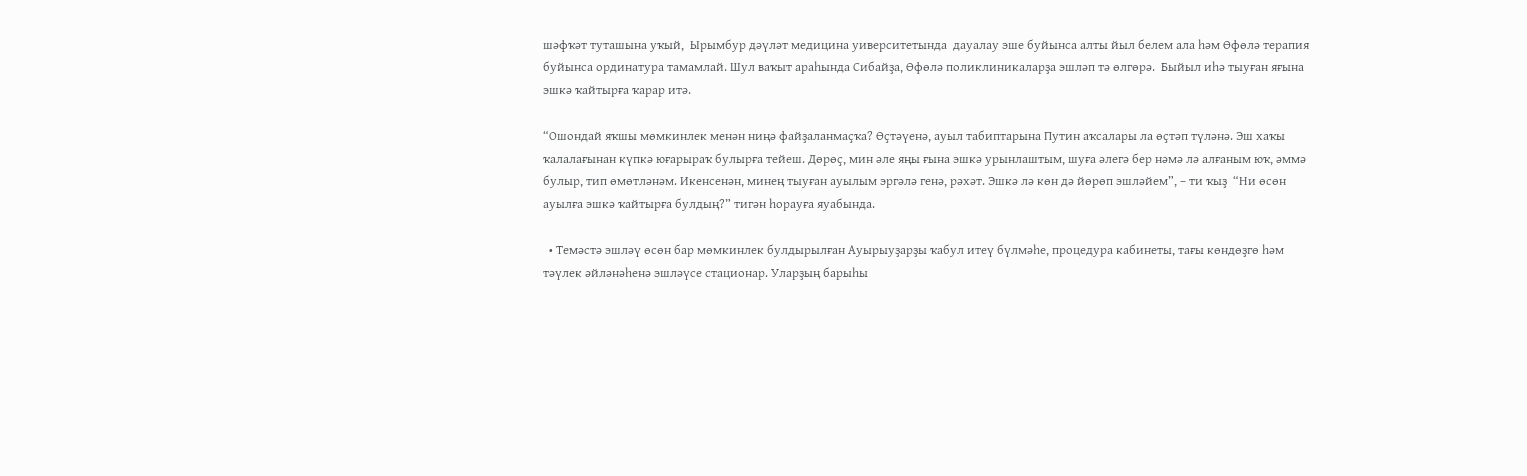шәфҡәт туташына уҡый,  Ырымбур дәүләт медицина уиверситетында  дауалау эше буйынса алты йыл белем ала һәм Өфөлә терапия буйынса ординатура тамамлай. Шул ваҡыт араһында Сибайҙа, Өфөлә поликлиникаларҙа эшләп тә өлгөрә.  Быйыл иһә тыуған яғына эшкә ҡайтырға ҡарар итә.

“Ошондай яҡшы мөмкинлек менән ниңә файҙаланмаҫҡа? Өҫтәүенә, ауыл табиптарына Путин аҡсалары ла өҫтәп түләнә. Эш хаҡы ҡалалағынан күпкә юғарыраҡ булырға тейеш. Дөрөҫ, мин әле яңы ғына эшкә урынлаштым, шуға әлегә бер нәмә лә алғаным юҡ, әммә булыр, тип өмөтләнәм. Икенсенән, минең тыуған ауылым эргәлә генә, рәхәт. Эшкә лә көн дә йөрөп эшләйем”, – ти ҡыҙ  “Ни өсөн ауылға эшкә ҡайтырға булдың?” тигән һорауға яуабында.

  • Темәстә эшләү өсөн бар мөмкинлек булдырылған Ауырыуҙарҙы ҡабул итеү бүлмәһе, процедура кабинеты, тағы көндөҙгө һәм тәүлек әйләнәһенә эшләүсе стационар. Уларҙың барыһы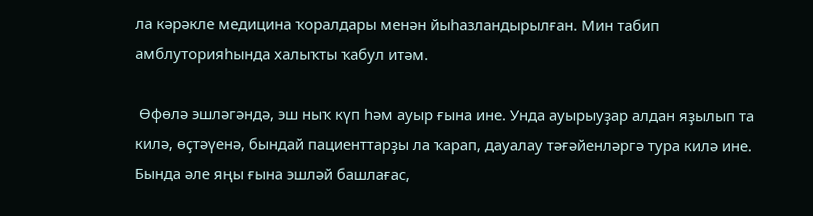ла кәрәкле медицина ҡоралдары менән йыһазландырылған. Мин табип амблуторияһында халыҡты ҡабул итәм.

 Өфөлә эшләгәндә, эш ныҡ күп һәм ауыр ғына ине. Унда ауырыуҙар алдан яҙылып та килә, өҫтәүенә, бындай пациенттарҙы ла ҡарап, дауалау тәғәйенләргә тура килә ине.  Бында әле яңы ғына эшләй башлағас,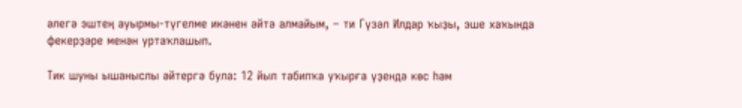әлегә эштең ауырмы-түгелме икәнен әйтә алмайым, – ти Гүзәл Илдар ҡыҙы, эше хаҡында фекерҙәре менән уртаҡлашып.

Тик шуны ышаныслы әйтергә була: 12 йыл табипҡа уҡырға үҙендә көс һәм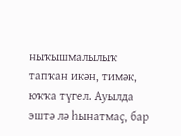ныҡышмалылыҡ тапҡан икән, тимәк, юҡҡа түгел. Ауылда эштә лә һынатмаҫ, бар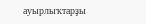ауырлыҡтарҙы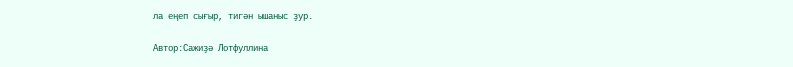ла еңеп сығыр, тигән ышаныс ҙур.

Автор:Сажиҙә Лотфуллина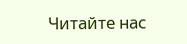Читайте нас